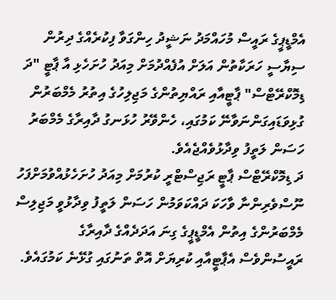އެމްޑީޕީގެ ރައީސް މުހައްމަދު ނަޝީދު ހިންގަވާ ފިކުރެއްގެ ދިރުން ސިޔާސީ ހަރަކާތުން އަލަށް އުފެއްދުމަށް މިއަދު ހުށަހެޅި އާ ޕާޓީ "ދަ ޑިމޮކްރޭޓްސް" ޕާޓީއާއި ރައްޔިތުންގެ މަޖިލިހުގެ އިތުރު މެމްބަރުން ގުޅިވަޑައިގަންނަވާނޭ ކަމުގައި، ހެންވޭރު ހުޅަނގު ދާއިރާގެ މެމްބަރު ހަސަން ލަތީފު ވިދާޅުވެއްޖެއެވެ.
ދަ ޑިމޮކްރޭޓްސް ޕާޓީ ރަޖިސްޓްރީ ކުރުމަށް މިއަދު ހުށަހެޅުއްވުމަށްފަހު ނޫސްވެރިންނާ ވާހަކަ ދައްކަވަމުން ހަސަން ލަތީފު ވިދާޅުވީ މަޖިލިސް މެމްބަރުންގެ އިތުން އެމްޑީޕީގެ ގިނަ އަދަދެއްގެ ދާއިރާގެ ރައީސުންވެސް އެޕާޓީއާއި ކުރިޔަށް އޮތް ތަނުގައި ގުޅޭނެ ކަމުގައެވެ.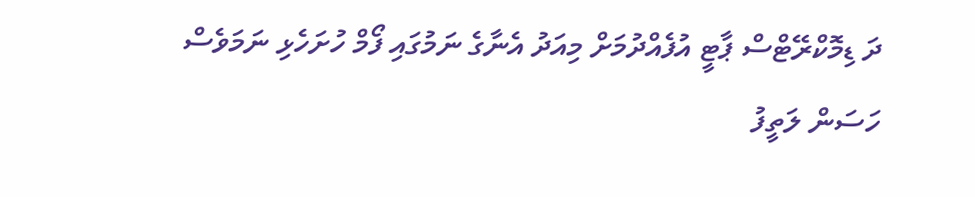ދަ ޑިމޮކްރޭޓްސް ޕާޓީ އުފެއްދުމަށް މިއަދު އެނާގެ ނަމުގައި ފޯމް ހުށަހެޅި ނަމަވެސް ހަސަން ލަތީފު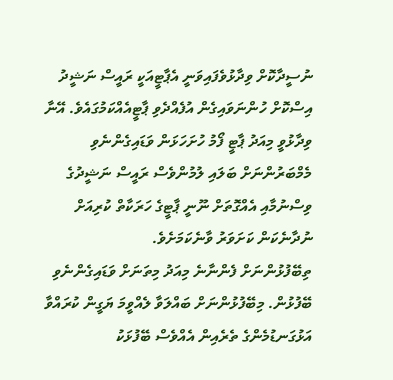ނުސީދާކޮށް ވިދާޅުވެފައިވަނީ އެޕާޓީއަކީ ރައީސް ނަޝީދު އިސްކޮށް ހުންނަވައިގެން އުފެއްދެވި ޕާޓީއެއްކަމުގައެވެ. އޭނާ ވިދާޅުވީ މިއަދު ޕާޓީ ފޯމު ހުށަހަޅަން ވަޑައިގެންނެވި މެމްބަރުންނަށް ބަލައި ލުމުންވެސް ރައީސް ނަޝީދުގެ ވިސްނުމާއި އެއްގޮތަށް ނޫނީ ޕާޓީގެ ހަރަކާތް ކުރިއަށް ނުދާނެކަން ކަށަވަރު ވާނެކަމަށެވެ.
ތިބޭފުޅުންނަށް ފެންނާނެ މިއަދު މިތަނަށް ވަޑައިގެންނެވި ބޭފުޅުން. މިބޭފުޅުންނަށް ބައްލަވާ ލެއްވީމަ ޔަގީން ކުރައްވާ އަޅުގަނޑުމެންގެ ތެރެއިން އެއްވެސް ބޭފުޅަކު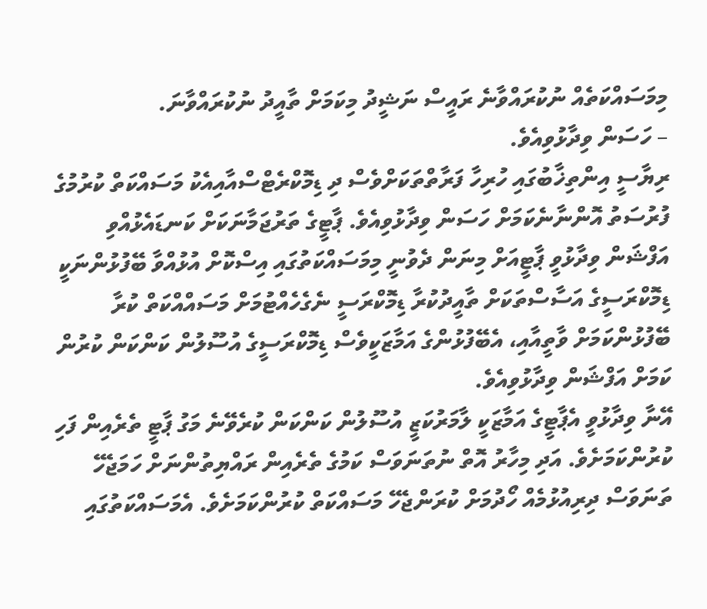މިމަސައްކަތެއް ނުކުރައްވާނެ ރައީސް ނަޝީދު މިކަމަށް ތާއީދު ނުކުރައްވާނަ.
– ހަސަން ވިދާޅުވިއެވެ.
ރިޔާސީ އިންތިޚާބުގައި ހުރިހާ ފަރާތްތަކަށްވެސް ދި ޑިމޮކްރެޓްސްއާއިއެކު މަސައްކަތް ކުރުމުގެ ފުރުސަތު އޮންނާނެކަމަށް ހަސަން ވިދާޅުވިއެވެ. ޕާޓީގެ ތަރުޖަމާނަކަށް ކަނޑައެޅުއްވި އަފްޝަން ވިދާޅުވީ ޕާޓީއަށް މިނަން ދެވުނީ މިމަސައްކަތުގައި އިސްކޮށް އުޅުއްވާ ބޭފުޅުންނަކީ ޑިމޮކްރަސީގެ އަސާސްތަކަށް ތާއީދުކުރާ ޑިމޮކްރަސީ ނެގެހެއްޓުމަށް މަސައްއްކަތް ކުރާ ބޭފުޅުންކަމަށް ވާތީއާއި، އެބޭފުޅުންގެ އަމާޒަކީވެސް ޑިމޮކްރަސީގެ އުސޫލުން ކަންކަން ކުރުން ކަމަށް އަފްޝަން ވިދާޅުވިއެވެ.
އޭނާ ވިދާޅުވީ އެޕާޓީގެ އަމާޒަކީ ލާމަރުކަޒީ އުސޫލުން ކަންކަން ކުރެވޭނެ މަގު ޕާޓީ ތެރެއިން ފަހި ކުރުންކަމަށެވެ. އަދި މިހާރު އޮތް ނުތަނަވަސް ކަމުގެ ތެރެއިން ރައްޔިތުންނަށް ހަމަޖެހޭ ތަނަވަސް ދިރިއުޅުމެއް ހޯދުމަށް ކުރަންޖެހޭ މަސައްކަތް ކުރުންކަމަށެވެ. އެމަސައްކަތުގައި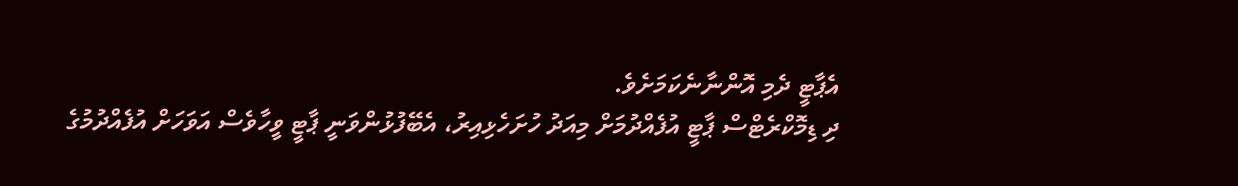އެޕާޓީ ދެމި އޮންނާނެކަމަށެވެ.
ދި ޑިމޮކްރެޓްސް ޕާޓީ އުފެއްދުމަށް މިއަދު ހުށަހެޅިއިރު، އެބޭފުޅުންވަނީ ޕާޓީ ވީހާވެސް އަވަހަށް އުފެއްދުމުގެ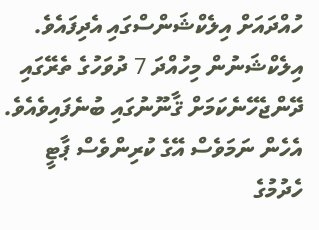ހުއްދައަށް އިލެކްޝަންސްގައި އެދިފައެވެ. އިލެކްޝަނުން މިހުއްދަ 7 ދުވަހުގެ ތެރޭގައި ދޭންޖެހޭނެކަމަށް ޤާނޫނުގައި ބުނެފައިވެއެވެ. އެހެން ނަމަވެސް އޭގެ ކުރިންވެސް ޕާޓީ ހެދުމުގެ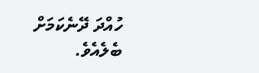ހުއްދަ ދޭނެކަމަށް ބެލެއެވެ.